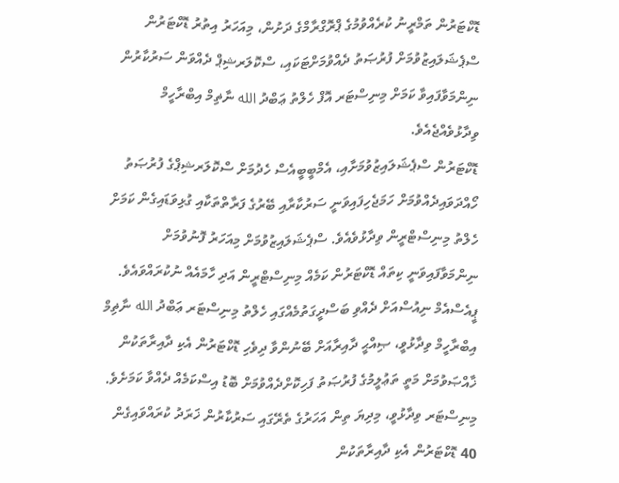ޑޮކްޓަރުން ތަމްރީނު ކުރެއްވުމުގެ ޕްރޮގްރާމްގެ ދަށުން، މިއަހަރު އިތުރު ޑޮކްޓަރުން ސްޕެޝަލައިޒުވުމަށް ފުރުޞަތު ދެއްވުމަށްޓަކައި، ސްކޮލަރޝިޕް ދެއްވަން ސަރުކާރުން ނިންމަވާފައިވާ ކަމަށް މިނިސްޓަރ އޮފް ހެލްތު ޢަބްދު الله ނާޡިމް އިބްރާހީމް ވިދާޅުވެއްޖެއެވެ.
ޑޮކްޓަރުން ސްޕެޝަލައިޒުވުމަށާއި، އެމްބީބީއެސް ހެދުމަށް ސްކޮލަރޝިޕްގެ ފުރުޞަތު ހޯއްދަވައިދެއްވުމަށް ހަމަޖެހިފައިވަނީ ސަރުކާރާއި ބޭރުގެ ފަރާތްތަކާއި ގުޅިވަޑައިގެން ކަމަށް ހެލްތު މިނިސްޓްރީން ވިދާޅުވެއެވެ. ސްޕެޝަލައިޒުވުމަށް މިއަހަރު ފޮނުވުމަށް ނިންމަވާފައިވަނީ ކިތައް ޑޮކްޓަރުން ކަމެއް މިނިސްޓްރީން އަދި ހާމައެއް ނުކުރައްވައެވެ. ޕީއެސްއެމް ނިއުސްއަށް ދެއްވި ބަސްދީގަތުމެއްގައި ހެލްތު މިނިސްޓަރ ޢަބްދު الله ނާޡިމް އިބްރާހީމް ވިދާޅުވީ، ޞިއްޙީ ދާއިރާއަށް ބޭނުންވާ ދިވެހި ޑޮކްޓަރުން އެކި ދާއިރާތަކުން ޚާއްޞަވުމަށް މަތީ ތަޢުލީމުގެ ފުރުޞަތު ފަހިކޮށްދެއްވުމަށް ބޮޑު އިސްކަމެއް ދެއްވާ ކަމަށެވެ. މިނިސްޓަރ ވިދާޅުވީ، މިދިޔަ ތިން އަހަރުގެ ތެރޭގައި ސަރުކާރުން ޚަރަދު ކުރައްވައިގެން 40 ޑޮކްޓަރުން އެކި ދާއިރާތަކުން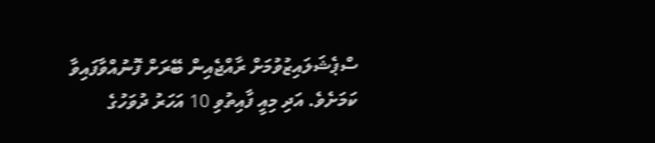ސްޕެޝަލައިޒުވުމަށް ރާއްޖެއިން ބޭރަށް ފޮނުއްވާފައިވާ ކަމަށެވެ. އަދި މިއީ ފާއިތުވި 10 އަހަރު ދުވަހުގެ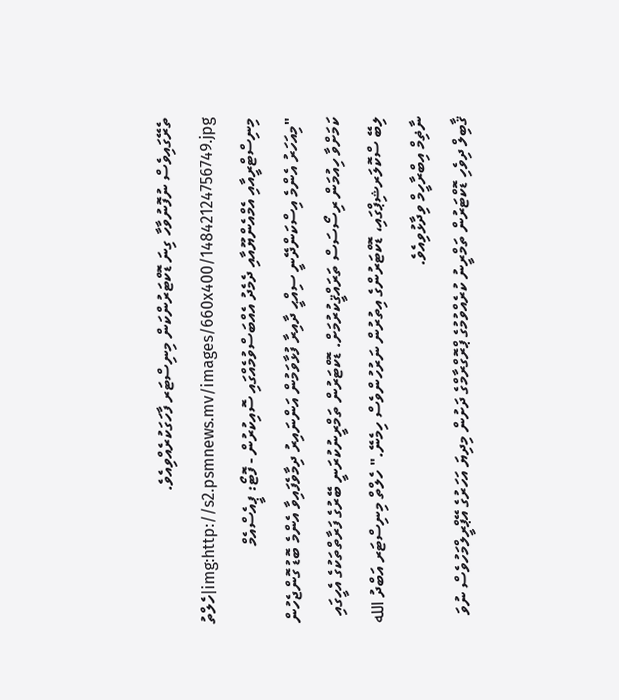ތެރޭގައިވެސް ނުފޮނުވާހާ ގިނަ ޑޮކްޓަރުންކަން މިނިސްޓަރ ފާހަގަކުރެއްވިއެވެ. img:http://s2.psmnews.mv/images/660x400/14842124756749.jpg|ހެލްތު މިނިސްޓްރީއާއި އެމްއެންޔޫއާއި ދެމެދު އެއްބަސްވުމެއްގައި ސޮއިކުރުން - ފޮޓޯ: ޕީއެސްއެމް
"މިއަހަރު އެންމެ އިސްކަންދޭނީ ސިއްޙީ ދާއިރާ ފުޅާވަމުން އަންނައިރު ދިމާވެފައިވާ އެންމެ ބޮޑު ގޮންޖެހުން ކަމަށްވާ ހިއުމަން ރިސޯސަސް ތަރައްޤީކުރުމަށް. ޑޮކްޓަރުން ތަމްރީނުކުރަނީ ބޭރުގެ ފަރާތްތަކުގެ އެހީގައި ލިބޭ ސްކޮލަރޝިޕްގައި، ޑޮކްޓަރުންގެ އިތުރުން ނަރުހުންވެސް ހިމެނޭ." ހެލްތް މިނިސްޓަރ އަބްދު الله ނާޡިމް އިބްރާހީމް ވިދާޅުވިއެވެ.
ޤާބިލް ދިވެހި ޑޮކްޓަރުން ތަމްރީނު ކުރެއްވުމުގެ ޕްރޮގްރާމްގެ ދަށުން މިދިޔަ އަހަރުގެ އޭޕްރީލްމަހުވެސް ނުވަ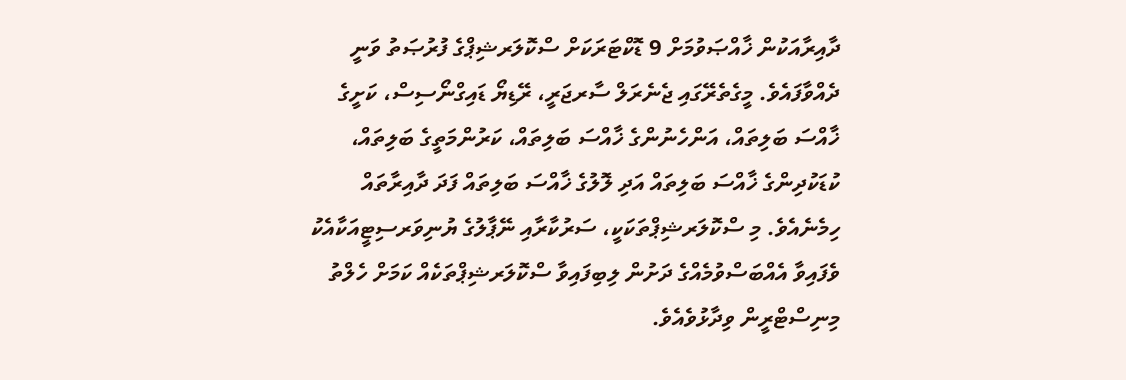ދާއިރާއަކުން ޚާއްޞަވުމަށް 9 ޑޮކްޓަރަކަށް ސްކޮލަރޝިޕްގެ ފުރުޞަތު ވަނީ ދެއްވާފައެވެ. މީގެތެރޭގައި ޖެނެރަލް ސާރޖަރީ، ރޭޑިޔޯ ޑައިގްނޯސިސް، ކަށީގެ ޚާއްސަ ބަލިތައް، އަންހެނުންގެ ޚާއްސަ ބަލިތައް، ކަރުންމަތީގެ ބަލިތައް، ކުޑަކުދިންގެ ޚާއްސަ ބަލިތައް އަދި ލޮލުގެ ޚާއްސަ ބަލިތައް ފަދަ ދާއިރާތައް ހިމެނެއެވެ. މި ސްކޮލަރޝިޕްތަކަކީ، ސަރުކާރާއި ނޭޕާލުގެ ޔުނިވަރސިޓީއަކާއެކު ވެފައިވާ އެއްބަސްވުމެއްގެ ދަށުން ލިބިފައިވާ ސްކޮލަރޝިޕްތަކެއް ކަމަށް ހެލްތު މިނިސްޓްރީން ވިދާޅުވެއެވެ.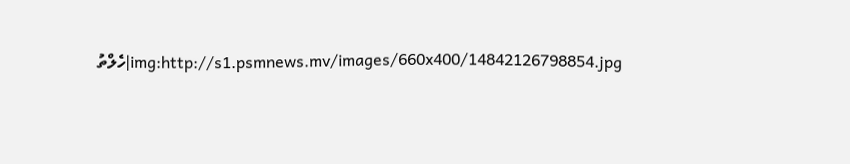img:http://s1.psmnews.mv/images/660x400/14842126798854.jpg|ހެލްތު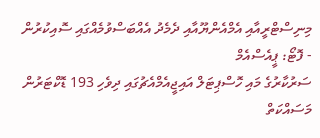މިނިސްޓްރީއާއި އެމްއެންޔޫއާއި ދެމެދު އެއްބަސްވުމެއްގައި ސޮއިކުރުން - ފޮޓޯ: ޕީއެސްއެމް
ސަރުކާރުގެ މައި ހޮސްޕިޓަލް އައިޖީއެމްއެޗުގައި ދިވެހި 193 ޑޮކްޓަރުން މަސައްކަތް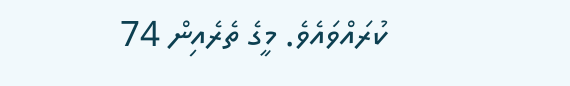ކުރައްވައެވެ. މީގެ ތެރެއިން 74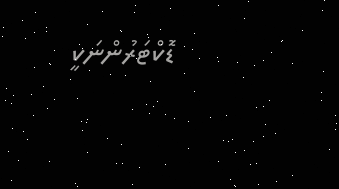ޑޮކްޓަރުންނަކީ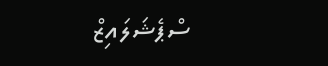ސްޕެޝަލައިޒް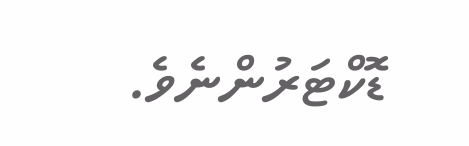ޑޮކްޓަރުންނެވެ.